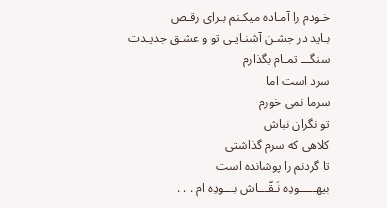خـودم را آمـاده میکـنم بـرای رقـص
بـاید در جشـن آشنـایـی تو و عشـق جدیـدت
سنگـــ تمـام بگذارم
سرد است اما
سرما نمی خورم
تو نگران نباش
کلاهی که سرم گذاشتی
تا گردنم را پوشانده است
بیهـــــودِه نَـقّـــاش بـــودِه ام . . .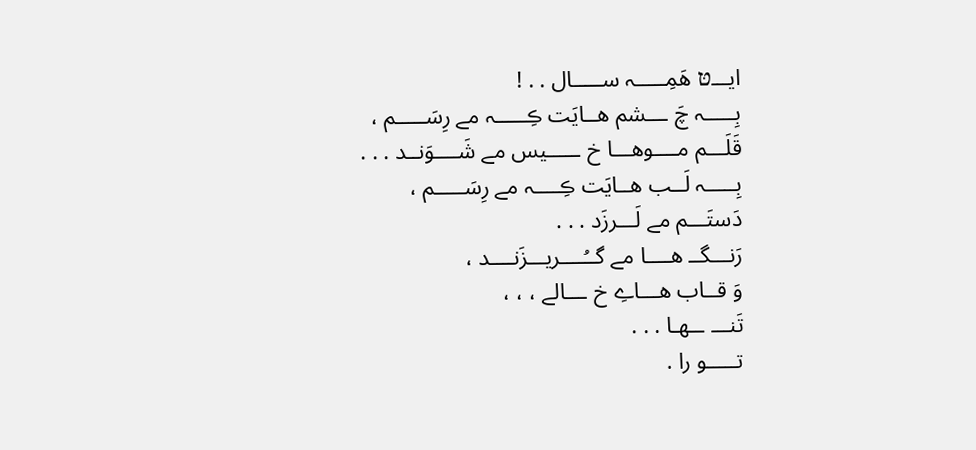ایـــטּ هَمِـــــہ ســـــال . . !
بِـــــہ چَ ـــشم هــایَت ڪِـــــہ مے رِسَـــــم ،
قَلَـــم مــــوهـــا خ ـــــیس مے شَــــوَنــد . . .
بِـــــہ لَــب هــایَت ڪِــــہ مے رِسَـــــم ،
دَستَـــم مے لَـــرزَد . . .
رَنـــگــ هــــا مے گــُــــریـــزَنــــد ،
وَ قــاب هـــاےِ خ ـــالے ، ، ،
تَنـــ ــهـا . . .
تـــــو را .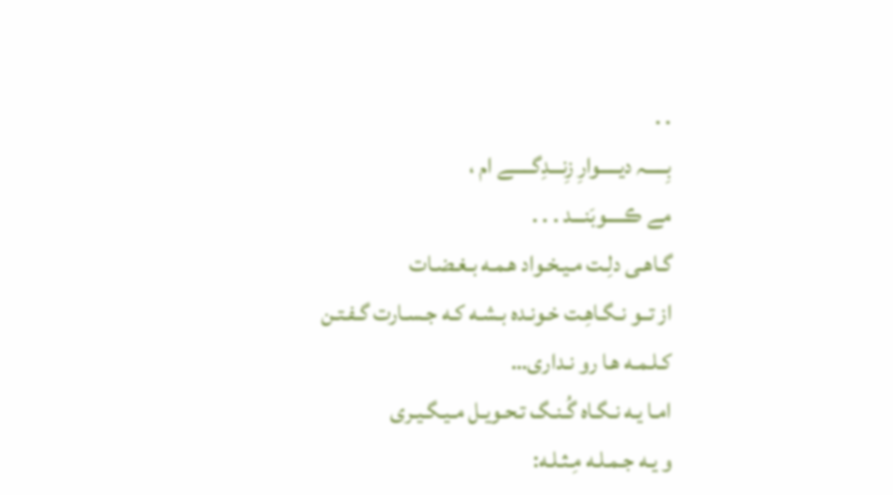. .
بِـــــہ دیـــــوارِ زِنـــدِگـــــے ام ،
مے ڪـــــوبَنـــد . . .
گـاهـی دلِـت مـیـخـواد هـمـه بـغـضـات
از تــو نـگـاهِـت خـونـده بـشـه کـه جـسـارت گـفـتـن کـلـمـه هـا رو نـداری…
امـا یـه نـگـاه گُـنـگ تـحـویـل مـیـگـیـری
و یـه جـمـلـه مِـثـلـه: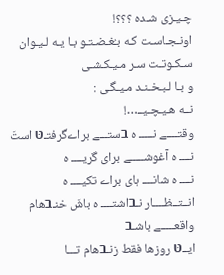چـیـزی شـده ؟؟؟!
اونـجـاسـت کـه بـُغـضـتـو بـا یـه لـیـوان سـکـوتـت سـر مـیـکـشـی
و بـا لـبـخـنـد مـیـگـی :
نــه هـیـچـیــ…!
وقتــــے نـــــ ہ בستـــے براےگرفتـטּ استَ
نــــ ہ آغوشـــــے برای گریــــ ہ
نــــ ہ شانــــ ہای براے تکیــــ ہ
انــتــظــــار نـבاشتــــ ہ باشَ خنـבهام واقعـــــے باشـב
ایــטּ روزها فقط زنـבهام تـــا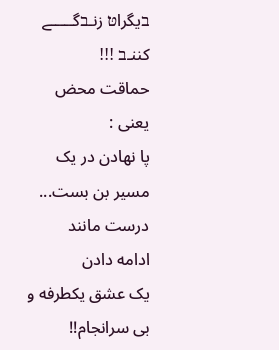בیگراטּ زنـבگـــــے کننـב !!!
حماقت محض
یعنی :
پا نهادن در یک مسیر بن بست...
درست مانند
ادامه دادن
یک عشق یکطرفه و بی سرانجام!!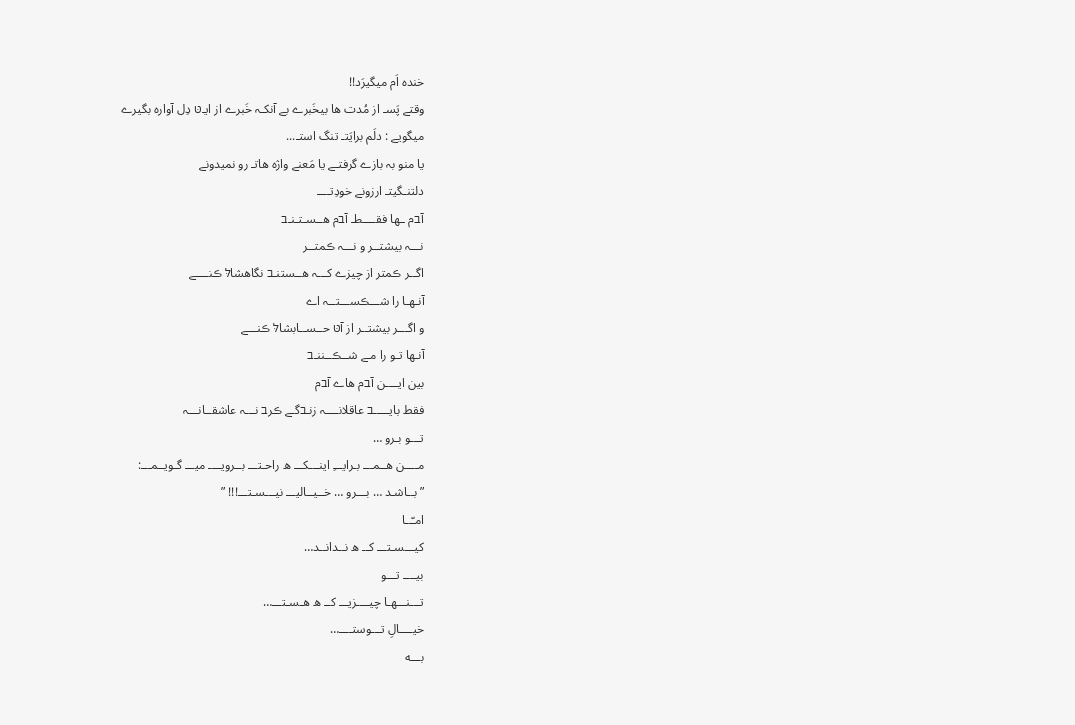خنده اَم ميگيرَد!!
وقتے پَسـ از مُدت ها بيخَبرے بے آنكـہ خَبرے از ايـטּ دِل آواره بگيرے
ميگويے : دلَم برايَتـ تنگ استـ...
يا منو بہ بازے گرفتـے يا مَعنے واژه هاتـ رو نميدونے
دلتنـگيتـ ارزونے خودِتــــ
آבم ـها فقــــطـ آבم هــسـتـنـב
نـــہ بیشتــر و نـــہ ڪمتــر
اگــر ڪمتر از چیزے کـــہ هــستنـב نگاهشاלּ ڪنــــے
آنـهـا را شـــڪســـتــہ اے
و اگـــر بیشتــر از آטּ حــســابشاלּ ڪنـــے
آنـها تـو را مـے شــڪــننـב
بین ایــــن آבم هاے آבم
فقط بایـــــב عاقلانــــہ زنـבگـے ڪرב نـــہ عاشقــانـــہ
تـــو بـرو …
مــــن هــمـــ بـرایـــِ اینـــکـــ ه راحـتـــ بــرویــــ میـــ گـویــمـــ:
” بــاشـد … بـــرو … خــیــالیـــ نیـــسـتـــ!!! ”
امـّــا
کیـــسـتـــ کــ ه نــدانــد…
بیــــ تـــو
تـــنـــهـا چیــــزیـــ کــ ه هـسـتـــ…
خیــــالِ تـــوستــــ…
بـــه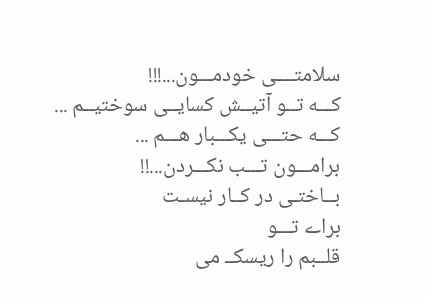سلامتــــی خودمـــون...!!!
کـــه تــو آتیــش کسایــی سوختیــم ...
کـــه حتـــی یکـــبار هـــم ...
برامـــون تـــب نکـــردن...!!
بــاختـى در کــار نیسـت
براے تـــو
قلــبم را ریسكــ می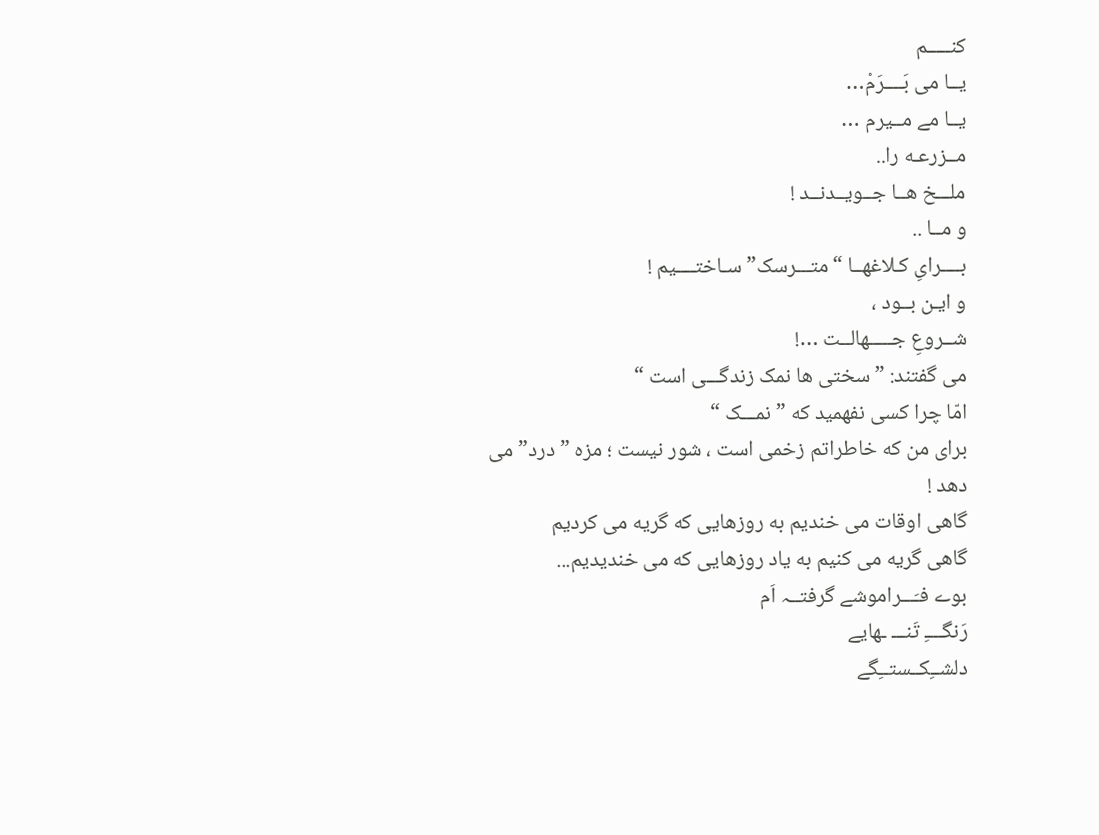کنـــــم
یــا می بَــــرَمْ…
یــا مے مــیرم …
مــزرعـه را..
ملـــخ هــا جــویــدنــد !
و مــا ..
بــــرایِ کـلاغهــا “متـــرسک” سـاختــــیم !
و ایـن بــود ،
شــروعِ جـــــهالــت …!
می گفتند: ” سختی ها نمک زندگـــی است “
امّا چرا کسی نفهمید که ” نمـــک “
برای من که خاطراتم زخمی است ، شور نیست ؛ مزه ” درد” می دهد !
گاهی اوقات می خندیم به روزهایی که گریه می کردیم
گاهی گریه می کنیم به یاد روزهایی که می خندیدیم...
بوے فـَـــراموشے گرفتــہ اَم
رَنگــــِ تَنـــ ـهایے
دلشــِکــستــِگے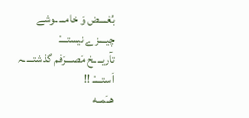بُغــــض وَ خامـــ ـوشے
چیــــزے نیستــــْ
تآریــ ـخ مَصـــرَفم گذشتـــ ـہ اَستــــْـ !!
هــَمــه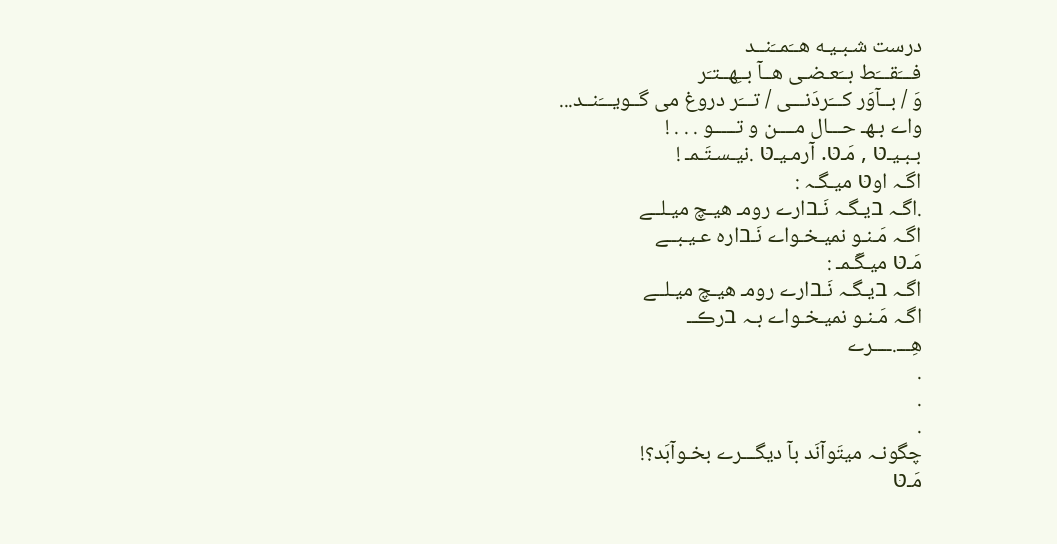درست شـبـیـه هــَمــَنــد
فـــَقـــَط بــَعـضـی هــآ بــِهــتـَر
وَ / بــآوَر کـــَردَنـــی / تـــَر دروغ می گــویـــَنــد...
واے بـهـ حـــال مــــن و تـــــو . . . !
بـبـیـטּ , مَـטּ. آرمـیـטּ .نیـسـتَـمـ !
اگـہ اوטּ میـگـہ :
.اگـہ בیـگـہ نَـבارے رومـ هیـچ میـلــے
اگـہ مَـنـو نمیـخـواے نَـבاره عـیـبــے
مَـטּ میـگَـمـ :
اگـہ בیـگـہ نَـבارے رومـ هیـچ میـلــے
اگـہ مَـنـو نمیـخـواے بـہ בرڪــ
هِـــ.ــــرے
.
.
.
چگونـہ میتَوآنَد بآ دیگـــرے بخـوآبَد؟!
مَـטּ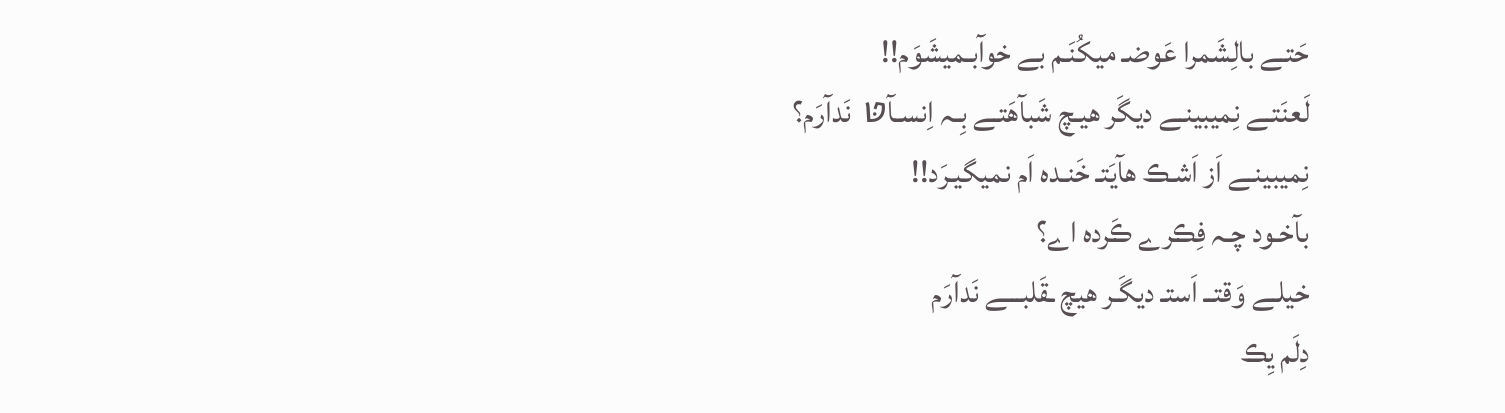حَتـے بالِشَمرا عَوضـ میکُنَـم بے خوآبـمیشَوَم!!
لَعنَتـے نِمیبینـے دیگَر هیـچ شَبآهَتـے بِـہ اِنسـآטּ نَدآرَم؟
نِمیبینـے اَز اَشـڪ هآیَتـ خَنـده اَم نمیگیـرَد!!
بآخـود چـہ فِڪرے ڪَرده اے؟
خیلـے وَقتــ اَستـ دیگَـر هیچ ـقَلبـــے نَدآرَم
دِلَم یِڪ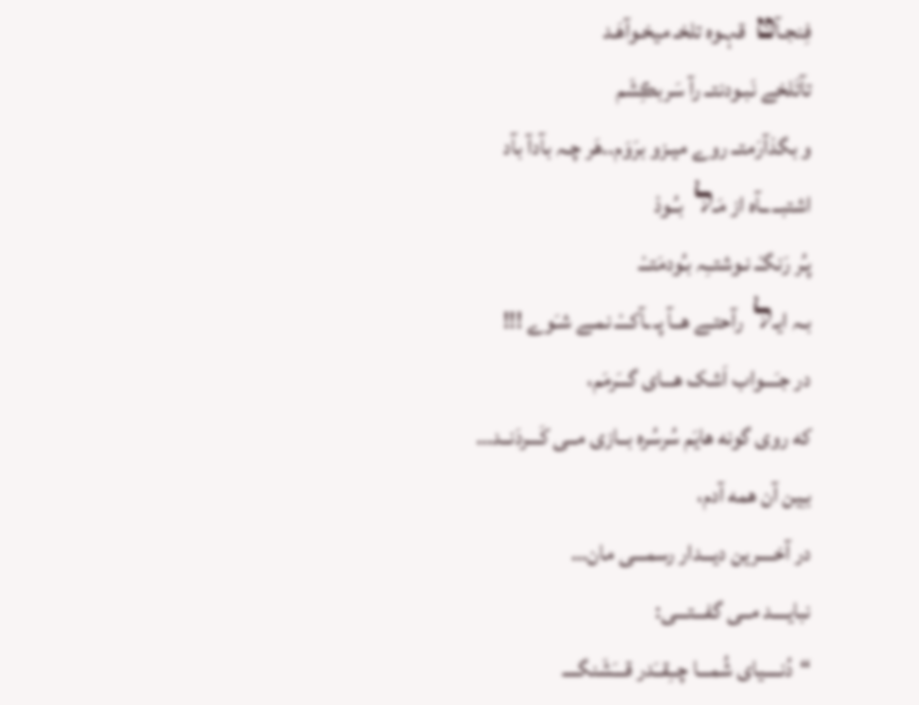فِنجـآטּ قہـوه تلخـ میخـوآهَـد
تآتَلخے نَبـودنتــ رآ سَربڪِشَم
و بگذآرَمتــ روے میـزو برَوَم..هَر چـہ بآدآ بآد
اشتبــ ــآه از مَـלּ بـُـودْ
پـُر رَنگـْـ نـوشتــِہ بـُودمَتــْـ
بـہ ایـלּ رآحتـے هــآ پـ ـآکـــْـ نمـے شـَوے !!!
در جـَـــواب اَشک هـــای گـــَرمَم،
که روی گونه هایَم سُرسُره بــازی مــی کَـــردَنــد…
بـِین آن همه آدم،
در آخــــرین دیـــدار رسمـــی مان…
نبایــــد مــی گفـــتـــی:
“دُنــــیای شُمـــا چــِقــَدر قـــَشَنگــــ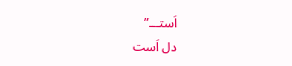اَستـــ”
دل اَست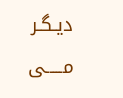دیـگـر
مـــــی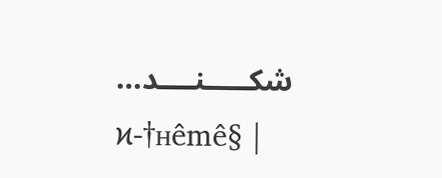شکـــــنــــد…
ϰ-†нêmê§ |